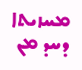ܡܚܙܝܬܐ ܕܚܕ ܡܢ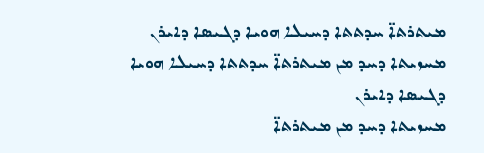ܡܝܬܪܬܐ̈ ܚܕܬܬܐ ܕܚܝܠܐ ܗܘܝܐ ܕܓܝܣܐ ܕܐܝܪܢ
ܡܚܙܝܬܐ ܕܚܕ ܡܢ ܡܝܬܪܬܐ̈ ܚܕܬܬܐ ܕܚܝܠܐ ܗܘܝܐ ܕܓܝܣܐ ܕܐܝܪܢ
ܡܚܙܝܬܐ ܕܚܕ ܡܢ ܡܝܬܪܬܐ̈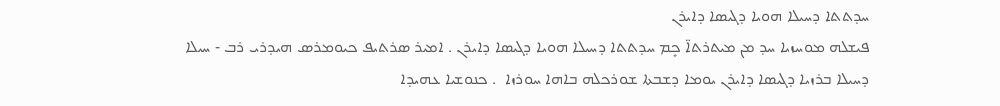ܚܕܬܬܐ ܕܚܝܠܐ ܗܘܝܐ ܕܓܝܣܐ ܕܐܝܪܢ
ܦܝܫܠܗ ܡܘܚܙܝܐ ܚܕ ܡܢ ܡܝܬܪܬܐ̈ ܟܻܡ ܚܕܬܬܐ ܕܚܝܠܐ ܗܘܝܐ ܕܓܝܣܐ ܕܐܝܪܢ . ܐܡܝܪ ܣܪܬܝܦ ܟܝܘܡܪܣ ܗܝܕܪܝ ܪܒ - ܚܝܠܐ ܕܚܝܠܐ ܒܪܙܝܐ ܕܓܝܣܐ ܕܐܝܪܢ ܝܘܡܐ ܕܫܒܬܐ ܫܘܪܟܠܗ ܒܐܗܐ ܚܘܪܙܐ  . ܟܢܘܫܝܐ ܥܗܝܕܐ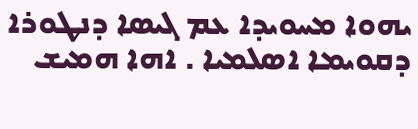ܝܗܘܐ ܡܚܘܝܕܐ ܥܡ ܓܝܣܐ ܕܢܛܘܪܐ ܕܩܘܝܡܐ ܐܣܠܡܝܐ . ܐܗܐ ܗܡܝܫ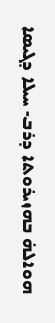ܗܘܐܠܗ̇ ܒܗܙܝܪܘܬܐ ܕܪܒ- ܚܝܠܐ ܕܓܝܣܐ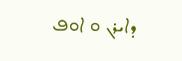ܕܐܝܪܢ ܘ ܐܘܦ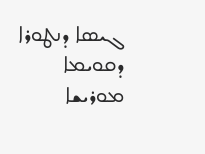ܓܝܣܐ ܕܢܛܘܪܐ ܕܩܘܝܡܐ ܡܘܪܝܫܐ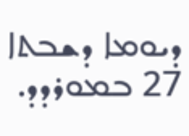ܕܝܘܡܐ ܕܫܒܬܐ 27 ܒܡܘܪܕܕ.